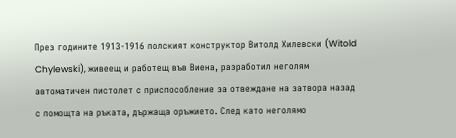През годините 1913-1916 полският конструктор Витолд Хилевски (Witold Chylewski), живеещ и работещ във Виена, разработил неголям автоматичен пистолет с приспособление за отвеждане на затвора назад с помощта на ръката, държаща оръжието. След като неголямо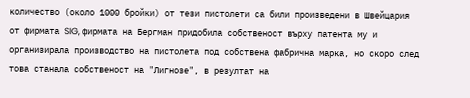количество (около 1000 бройки) от тези пистолети са били произведени в Швейцария от фирмата SIG, фирмата на Бергман придобила собственост върху патента му и организирала производство на пистолета под собствена фабрична марка, но скоро след това станала собственост на "Лигнозе", в резултат на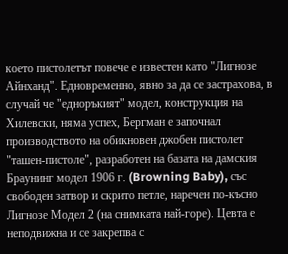което пистолетът повече е известен като "Лигнозе Айнханд". Едновременно, явно за да се застрахова, в случай че "едноръкият" модел, конструкция на Хилевски, няма успех, Бергман е започнал производството на обикновен джобен пистолет "ташен-пистоле", разработен на базата на дамския Браунинг модел 1906 г. (Browning Baby), със свободен затвор и скрито петле, наречен по-късно Лигнозе Модел 2 (на снимката най-горе). Цевта е неподвижна и се закрепва с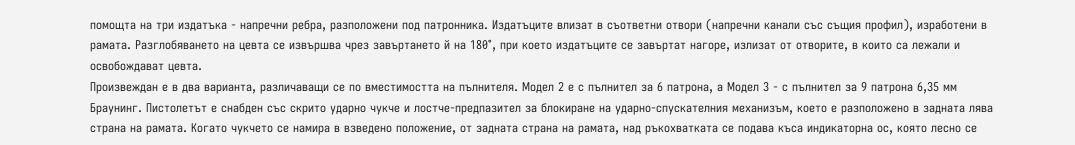помощта на три издатъка - напречни ребра, разположени под патронника. Издатъците влизат в съответни отвори (напречни канали със същия профил), изработени в рамата. Разглобяването на цевта се извършва чрез завъртането й на 180°, при което издатъците се завъртат нагоре, излизат от отворите, в които са лежали и освобождават цевта.
Произвеждан е в два варианта, различаващи се по вместимостта на пълнителя. Модел 2 е с пълнител за 6 патрона, а Модел 3 - с пълнител за 9 патрона 6,35 мм Браунинг. Пистолетът е снабден със скрито ударно чукче и лостче-предпазител за блокиране на ударно-спускателния механизъм, което е разположено в задната лява страна на рамата. Когато чукчето се намира в взведено положение, от задната страна на рамата, над ръкохватката се подава къса индикаторна ос, която лесно се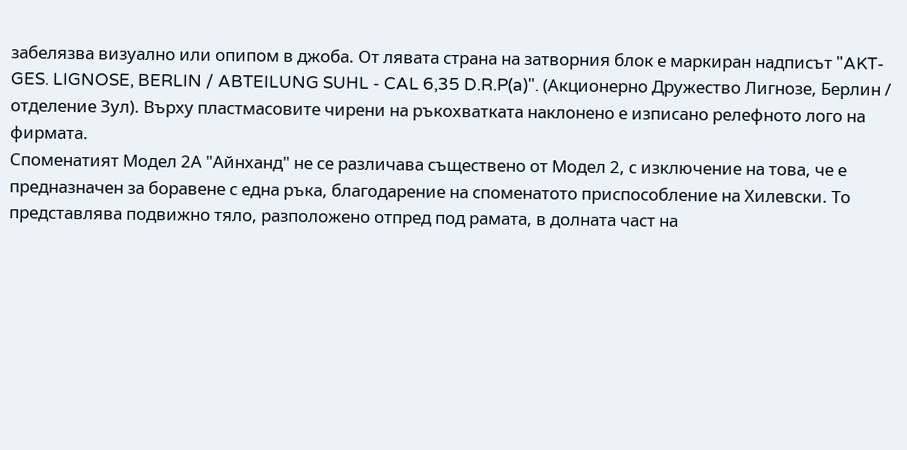забелязва визуално или опипом в джоба. От лявата страна на затворния блок е маркиран надписът "AKT-GES. LIGNOSE, BERLIN / ABTEILUNG SUHL - CAL 6,35 D.R.P(a)". (Акционерно Дружество Лигнозе, Берлин / отделение Зул). Върху пластмасовите чирени на ръкохватката наклонено е изписано релефното лого на фирмата.
Споменатият Модел 2А "Айнханд" не се различава съществено от Модел 2, с изключение на това, че е предназначен за боравене с една ръка, благодарение на споменатото приспособление на Хилевски. То представлява подвижно тяло, разположено отпред под рамата, в долната част на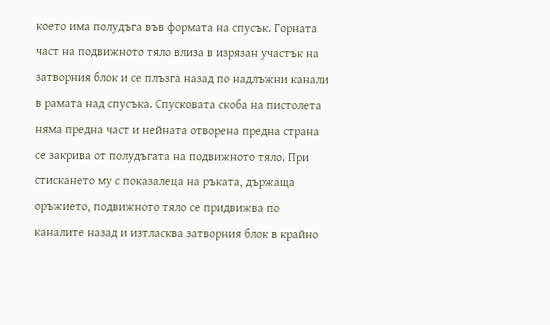което има полудъга във формата на спусък. Горната част на подвижното тяло влиза в изрязан участък на затворния блок и се плъзга назад по надлъжни канали в рамата над спусъка. Спусковата скоба на пистолета няма предна част и нейната отворена предна страна се закрива от полудъгата на подвижното тяло. При стискането му с показалеца на ръката, държаща оръжието, подвижното тяло се придвижва по каналите назад и изтласква затворния блок в крайно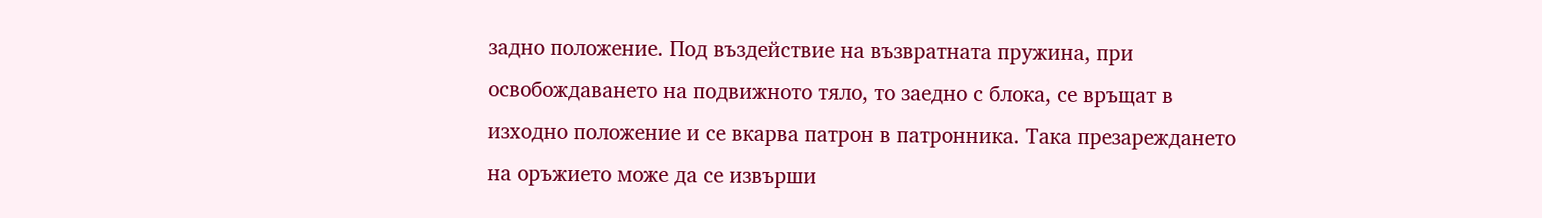задно положение. Под въздействие на възвратната пружина, при освобождаването на подвижното тяло, то заедно с блока, се връщат в изходно положение и се вкарва патрон в патронника. Така презареждането на оръжието може да се извърши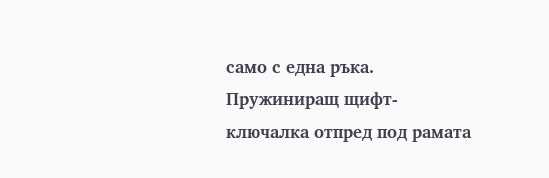само с една ръка.
Пружиниращ щифт-ключалка отпред под рамата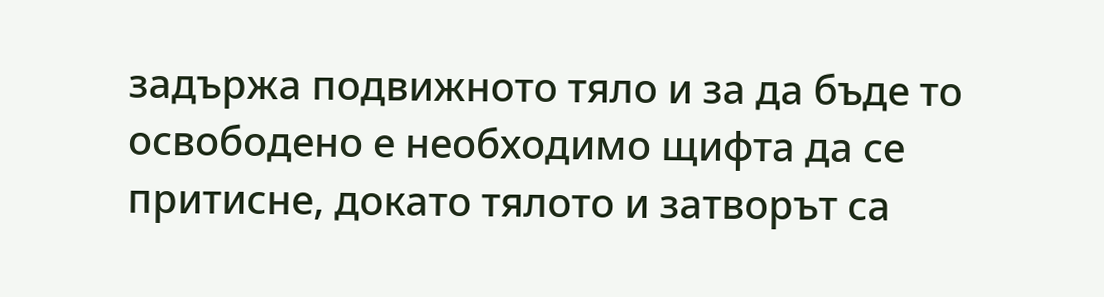задържа подвижното тяло и за да бъде то освободено е необходимо щифта да се притисне, докато тялото и затворът са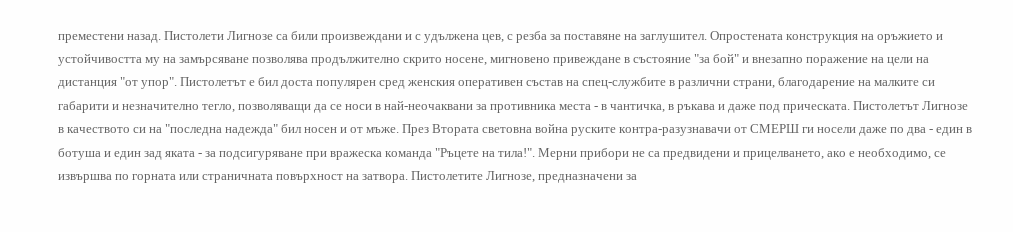преместени назад. Пистолети Лигнозе са били произвеждани и с удължена цев, с резба за поставяне на заглушител. Опростената конструкция на оръжието и устойчивостта му на замърсяване позволява продължително скрито носене, мигновено привеждане в състояние "за бой" и внезапно поражение на цели на дистанция "от упор". Пистолетът е бил доста популярен сред женския оперативен състав на спец-службите в различни страни, благодарение на малките си габарити и незначително тегло, позволяващи да се носи в най-неочаквани за противника места - в чантичка, в ръкава и даже под прическата. Пистолетът Лигнозе в качеството си на "последна надежда" бил носен и от мъже. През Втората световна война руските контра-разузнавачи от СМЕРШ ги носели даже по два - един в ботуша и един зад яката - за подсигуряване при вражеска команда "Ръцете на тила!". Мерни прибори не са предвидени и прицелването, ако е необходимо, се извършва по горната или страничната повърхност на затвора. Пистолетите Лигнозе, предназначени за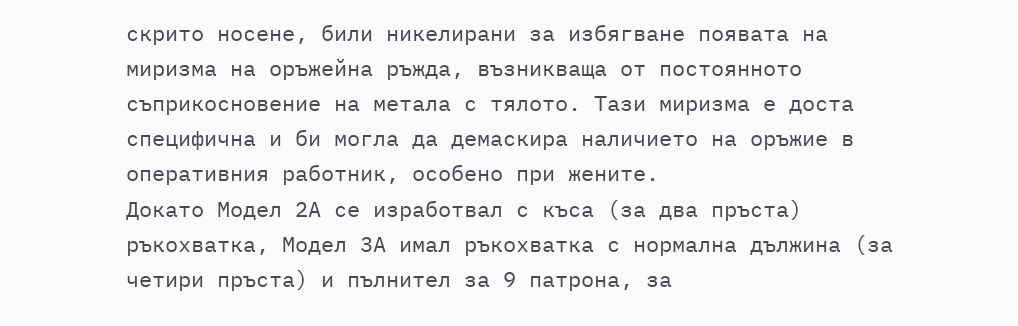скрито носене, били никелирани за избягване появата на миризма на оръжейна ръжда, възникваща от постоянното съприкосновение на метала с тялото. Тази миризма е доста специфична и би могла да демаскира наличието на оръжие в оперативния работник, особено при жените.
Докато Модел 2А се изработвал с къса (за два пръста) ръкохватка, Модел 3А имал ръкохватка с нормална дължина (за четири пръста) и пълнител за 9 патрона, за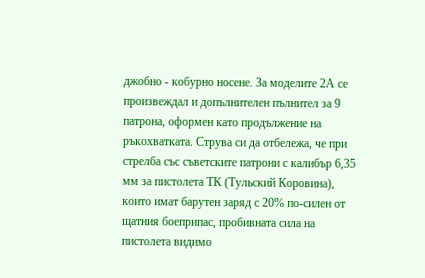джобно - кобурно носене. За моделите 2А се произвеждал и допълнителен пълнител за 9 патрона, оформен като продължение на ръкохватката. Струва си да отбележа, че при стрелба със съветските патрони с калибър 6,35 мм за пистолета ТК (Тульский Коровина), които имат барутен заряд с 20% по-силен от щатния боеприпас, пробивната сила на пистолета видимо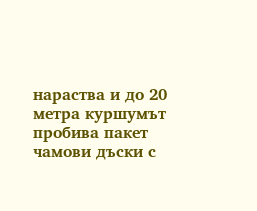нараства и до 20 метра куршумът пробива пакет чамови дъски с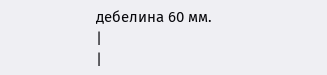дебелина 60 мм.
|
|